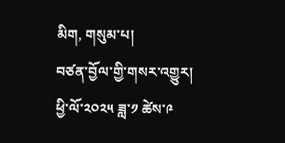མིག, གསུམ་པ།
བཙན་བྱོལ་གྱི་གསར་འགྱུར།
ཕྱི་ལོ་༢༠༢༥ ཟླ་༡ ཚེས་༩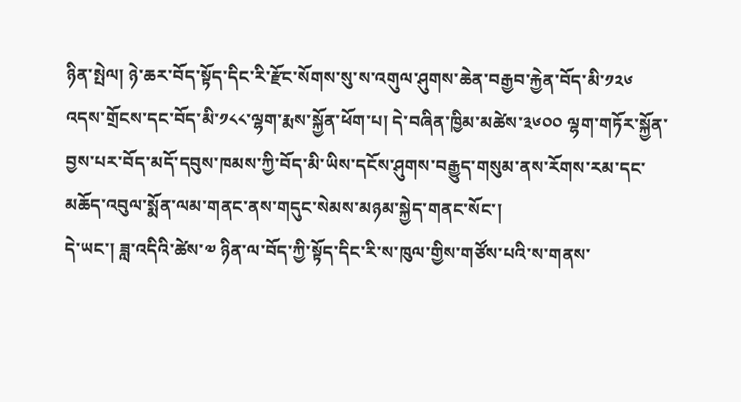ཉིན་སྤེལ། ཉེ་ཆར་བོད་སྟོད་དིང་རི་རྫོང་སོགས་སུ་ས་འགུལ་ཤུགས་ཆེན་བརྒྱབ་རྐྱེན་བོད་མི་༡༢༦ འདས་གྲོངས་དང་བོད་མི་༡༨༨་ལྷག་རྨས་སྐྱོན་ཕོག་པ། དེ་བཞིན་ཁྱིམ་མཚེས་༣༦༠༠ ལྷག་གཏོར་སྐྱོན་བྱས་པར་བོད་མདོ་དབུས་ཁམས་ཀྱི་བོད་མི་ཡིས་དངོས་ཤུགས་བརྒྱུད་གསུམ་ནས་རོགས་རམ་དང་མཆོད་འབུལ་སྨོན་ལམ་གནང་ནས་གདུང་སེམས་མཉམ་སྐྱེད་གནང་སོང་།
དེ་ཡང་། ཟླ་འདིའི་ཚེས་༧ ཉིན་ལ་བོད་ཀྱི་སྟོད་དིང་རི་ས་ཁུལ་གྱིས་གཙོས་པའི་ས་གནས་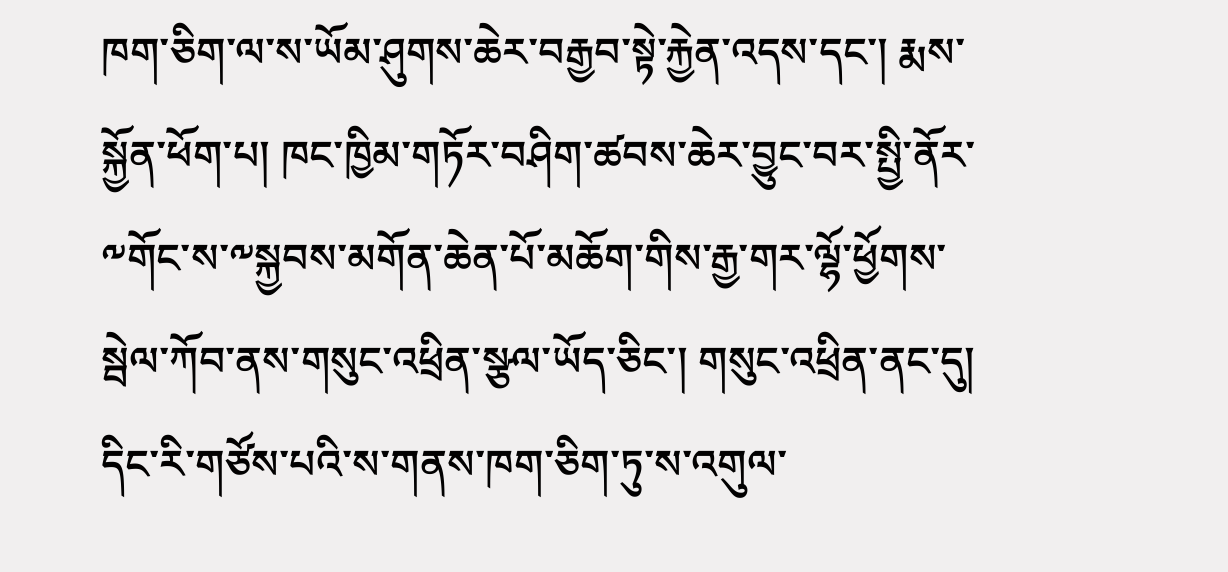ཁག་ཅིག་ལ་ས་ཡོམ་ཤུགས་ཆེར་བརྒྱབ་སྟེ་རྐྱེན་འདས་དང་། རྨས་སྐྱོན་ཕོག་པ། ཁང་ཁྱིམ་གཏོར་བཤིག་ཚབས་ཆེར་བྱུང་བར་སྤྱི་ནོར་༸གོང་ས་༸སྐྱབས་མགོན་ཆེན་པོ་མཆོག་གིས་རྒྱ་གར་ལྷོ་ཕྱོགས་སྦེལ་ཀོབ་ནས་གསུང་འཕྲིན་སྩལ་ཡོད་ཅིང་། གསུང་འཕྲིན་ནང་དུ། དིང་རི་གཙོས་པའི་ས་གནས་ཁག་ཅིག་ཏུ་ས་འགུལ་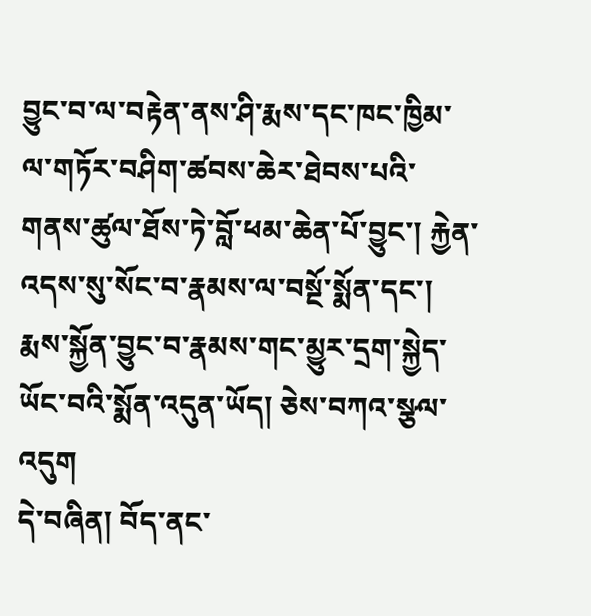བྱུང་བ་ལ་བརྟེན་ནས་ཤི་རྨས་དང་ཁང་ཁྱིམ་ལ་གཏོར་བཤིག་ཚབས་ཆེར་ཐེབས་པའི་གནས་ཚུལ་ཐོས་ཏེ་བློ་ཕམ་ཆེན་པོ་བྱུང་། རྐྱེན་འདས་སུ་སོང་བ་རྣམས་ལ་བསྔོ་སྨོན་དང་། རྨས་སྐྱོན་བྱུང་བ་རྣམས་གང་མྱུར་དྲག་སྐྱེད་ཡོང་བའི་སྨོན་འདུན་ཡོད། ཅེས་བཀའ་སྩལ་འདུག
དེ་བཞིན། བོད་ནང་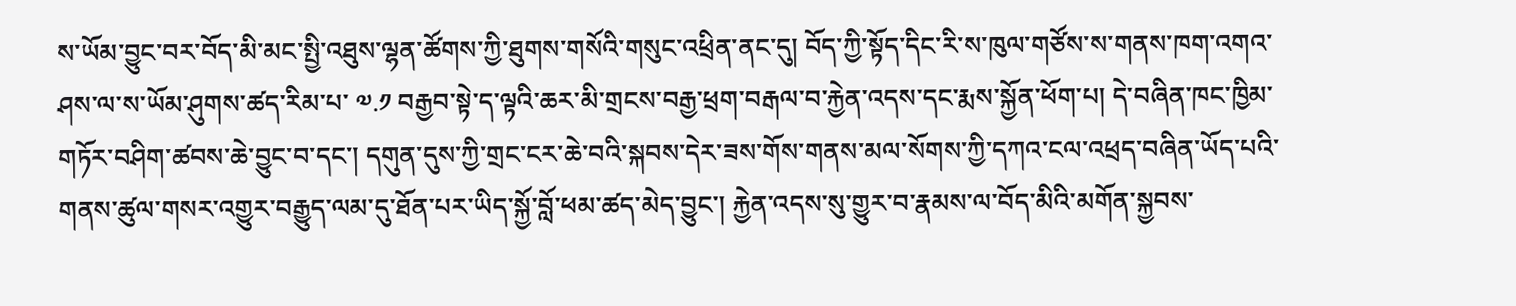ས་ཡོམ་བྱུང་བར་བོད་མི་མང་སྤྱི་འཐུས་ལྷན་ཚོགས་ཀྱི་ཐུགས་གསོའི་གསུང་འཕྲིན་ནང་དུ། བོད་ཀྱི་སྟོད་དིང་རི་ས་ཁུལ་གཙོས་ས་གནས་ཁག་འགའ་ཤས་ལ་ས་ཡོམ་ཤུགས་ཚད་རིམ་པ་ ༧.༡ བརྒྱབ་སྟེ་ད་ལྟའི་ཆར་མི་གྲངས་བརྒྱ་ཕྲག་བརྒལ་བ་རྐྱེན་འདས་དང་རྨས་སྐྱོན་ཕོག་པ། དེ་བཞིན་ཁང་ཁྱིམ་གཏོར་བཤིག་ཚབས་ཆེ་བྱུང་བ་དང་། དགུན་དུས་ཀྱི་གྲང་ངར་ཆེ་བའི་སྐབས་དེར་ཟས་གོས་གནས་མལ་སོགས་ཀྱི་དཀའ་ངལ་འཕྲད་བཞིན་ཡོད་པའི་གནས་ཚུལ་གསར་འགྱུར་བརྒྱུད་ལམ་དུ་ཐོན་པར་ཡིད་སྐྱོ་བློ་ཕམ་ཚད་མེད་བྱུང་། རྐྱེན་འདས་སུ་གྱུར་བ་རྣམས་ལ་བོད་མིའི་མགོན་སྐྱབས་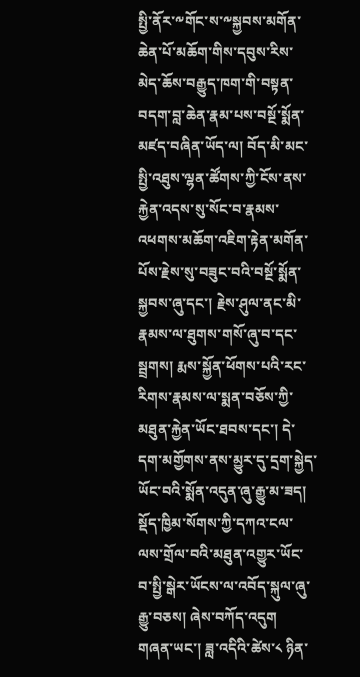སྤྱི་ནོར་༸གོང་ས་༸སྐྱབས་མགོན་ཆེན་པོ་མཆོག་གིས་དབུས་རིས་མེད་ཆོས་བརྒྱུད་ཁག་གི་བསྟན་བདག་བླ་ཆེན་རྣམ་པས་བསྔོ་སྨོན་མཛད་བཞིན་ཡོད་ལ། བོད་མི་མང་སྤྱི་འཐུས་ལྷན་ཚོགས་ཀྱི་ངོས་ནས་རྐྱེན་འདས་སུ་སོང་བ་རྣམས་འཕགས་མཆོག་འཇིག་རྟེན་མགོན་པོས་རྗེས་སུ་བཟུང་བའི་བསྔོ་སྨོན་སྐྱབས་ཞུ་དང་། རྗེས་ཤུལ་ནང་མི་རྣམས་ལ་ཐུགས་གསོ་ཞུ་བ་དང་སྦྲགས། རྨས་སྐྱོན་ཕོགས་པའི་རང་རིགས་རྣམས་ལ་སྨན་བཅོས་ཀྱི་མཐུན་རྐྱེན་ཡོང་ཐབས་དང་། དེ་དག་མགྱོགས་ནས་མྱུར་དུ་དྲག་སྐྱེད་ཡོང་བའི་སྨོན་འདུན་ཞུ་རྒྱུ་མ་ཟད། སྡོད་ཁྱིམ་སོགས་ཀྱི་དཀའ་ངལ་ལས་གྲོལ་བའི་མཐུན་འགྱུར་ཡོང་བ་སྤྱི་སྒེར་ཡོངས་ལ་འབོད་སྐུལ་ཞུ་རྒྱུ་བཅས། ཞེས་བཀོད་འདུག
གཞན་ཡང་། ཟླ་འདིའི་ཚེས་༨ ཉིན་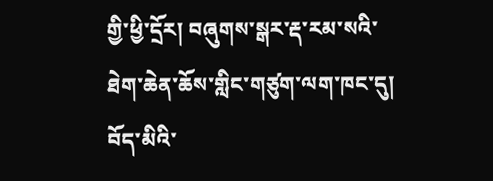གྱི་ཕྱི་དྲོར། བཞུགས་སྒར་རྡ་རམ་སའི་ཐེག་ཆེན་ཆོས་གླིང་གཙུག་ལག་ཁང་དུ། བོད་མིའི་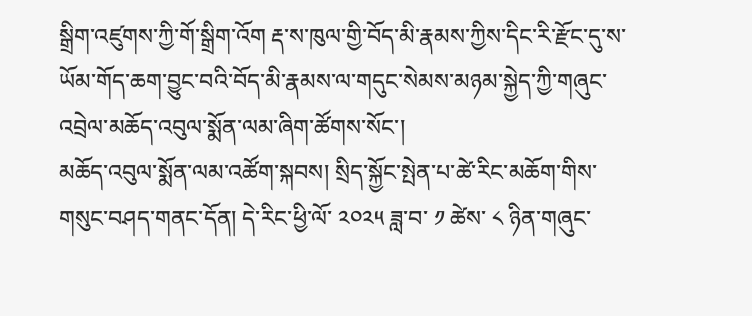སྒྲིག་འཛུགས་ཀྱི་གོ་སྒྲིག་འོག རྡ་ས་ཁུལ་གྱི་བོད་མི་རྣམས་ཀྱིས་དིང་རི་རྫོང་དུ་ས་ཡོམ་གོད་ཆག་བྱུང་བའི་བོད་མི་རྣམས་ལ་གདུང་སེམས་མཉམ་སྐྱེད་ཀྱི་གཞུང་འབྲེལ་མཆོད་འབུལ་སྨོན་ལམ་ཞིག་ཚོགས་སོང་།
མཆོད་འབུལ་སྨོན་ལམ་འཚོག་སྐབས། སྲིད་སྐྱོང་སྤེན་པ་ཚེ་རིང་མཆོག་གིས་གསུང་བཤད་གནང་དོན། དེ་རིང་ཕྱི་ལོ་ ༢༠༢༥ ཟླ་བ་ ༡ ཚེས་ ༨ ཉིན་གཞུང་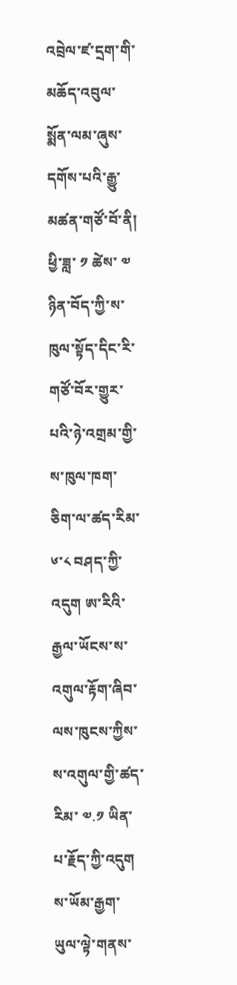འབྲེལ་ཛ་དྲག་གི་མཆོད་འབུལ་སྨོན་ལམ་ཞུས་དགོས་པའི་རྒྱུ་མཚན་གཙོ་བོ་ནི། ཕྱི་ཟླ་ ༡ ཚེས་ ༧ ཉིན་བོད་ཀྱི་ས་ཁུལ་སྟོད་དིང་རི་གཙོ་བོར་གྱུར་པའི་ཉེ་འགྲམ་གྱི་ས་ཁུལ་ཁག་ཅིག་ལ་ཚད་རིམ་ ༦་༨ བཤད་ཀྱི་འདུག ཨ་རིའི་རྒྱལ་ཡོངས་ས་འགུལ་རྟོག་ཞིབ་ལས་ཁུངས་ཀྱིས་ས་འགུལ་གྱི་ཚད་རིམ་ ༧.༡ ཡིན་པ་རྗོད་ཀྱི་འདུག ས་ཡོམ་རྒྱག་ཡུལ་ལྟེ་གནས་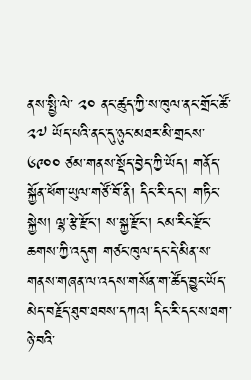ནས་སྤྱི་ལེ་ ༢༠ ནང་ཚུད་ཀྱི་ས་ཁུལ་ནང་གྲོང་ཚོ་ ༢༧ ཡོད་པའི་ནང་དུ་ཉུང་མཐར་མི་གྲངས་ ༦༩༠༠ ཙམ་གནས་སྡོད་བྱེད་ཀྱི་ཡོད། གནོད་སྐྱོན་ཕོག་ཡུལ་གཙོ་བོ་ནི། དིང་རི་དང་། གཏིང་སྐྱེས། ལྷ་རྩེ་རྫོང་། ས་སྐྱ་རྫོང་། ངམ་རིང་རྫོང་ཆགས་ཀྱི་འདུག གཙང་ཁུལ་དང་དེ་མིན་ས་གནས་གཞན་ལ་འདས་གསོན་ག་ཚོད་བྱུང་ཡོད་མེད་བརྗོད་ཐུབ་ཐབས་དཀའ། དིང་རི་དང་ས་ཐག་ཉེ་བའི་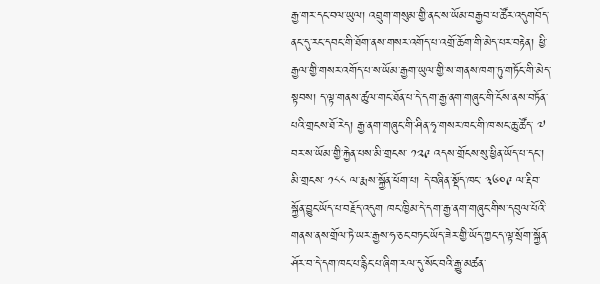རྒྱ་གར་དང་བལ་ཡུལ། འབྲུག་གསུམ་གྱི་ནང་ས་ཡོམ་བརྒྱབ་པ་ཚོར་འདུགབོད་ནང་དུ་རང་དབང་གི་ཐོག་ནས་གསར་འགོད་པ་འགྲོ་ཆོག་གི་མེད་པར་བརྟེན། ཕྱི་རྒྱལ་གྱི་གསར་འགོད་པ་ས་ཡོམ་རྒྱག་ཡུལ་གྱི་ས་གནས་ཁག་ཏུ་གཏོང་གི་མེད་སྟབས། ད་ལྟ་གནས་ཚུལ་གང་ཐོན་པ་དེ་དག་རྒྱ་ནག་གཞུང་གི་ངོས་ནས་བཏོན་པའི་གྲངས་ཐོ་རེད། རྒྱ་ནག་གཞུང་གི་ཤིན་ཧྭ་གསར་ཁང་གི་ཁ་སང་ཆུ་ཚོད་ ༧ བར་ས་ཡོམ་གྱི་རྐྱེན་པས་མི་གྲངས་ ༡༢༩ འདས་གྲོངས་སུ་ཕྱིན་ཡོད་པ་དང་། མི་གྲངས་ ༡༨༨ ལ་རྨས་སྐྱོན་ཕོག་པ། དེ་བཞིན་སྡོད་ཁང་ ༣༦༠༩ ལ་རྡིབ་སྐྱོན་བྱུང་ཡོད་པ་བརྗོད་འདུག ཁང་ཁྱིམ་དེ་དག་རྒྱ་ནག་གཞུང་གིས་དབུལ་པོའི་གནས་ནས་གྲོལ་ཏེ་ཡར་རྒྱས་ཧ་ཅང་བཏང་ཡོད་ཟེར་གྱི་ཡོད་ཀྱང་ད་ལྟ་སྲོག་སྐྱོན་ཤོར་བ་དེ་དག་ཁང་པ་རྙིང་པ་ཞིག་རལ་དུ་སོང་བའི་རྒྱུ་མཚན་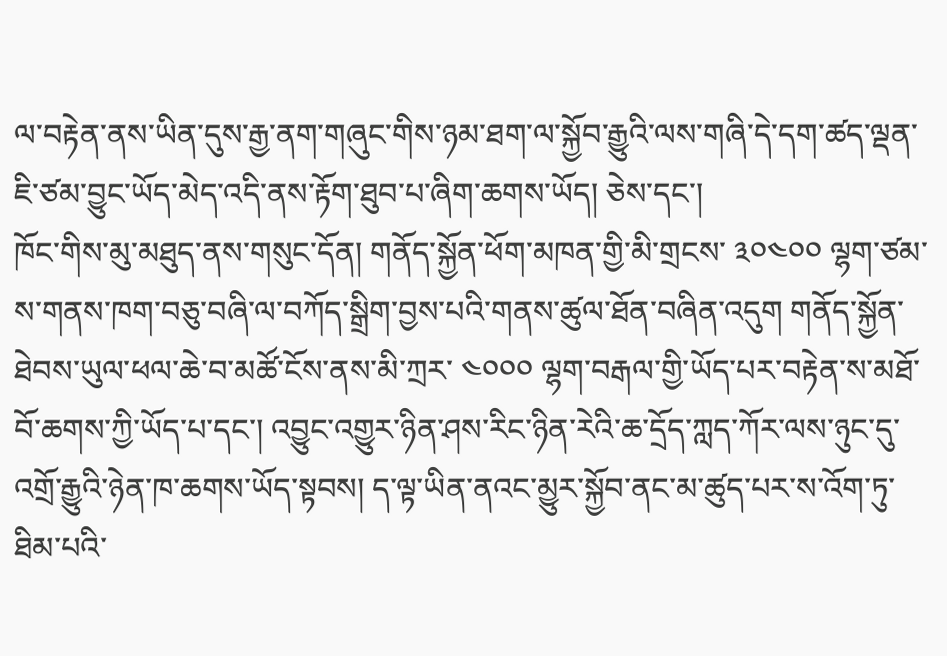ལ་བརྟེན་ནས་ཡིན་དུས་རྒྱ་ནག་གཞུང་གིས་ཉམ་ཐག་ལ་སྐྱོབ་རྒྱུའི་ལས་གཞི་དེ་དག་ཚད་ལྡན་ཇི་ཙམ་བྱུང་ཡོད་མེད་འདི་ནས་རྟོག་ཐུབ་པ་ཞིག་ཆགས་ཡོད། ཅེས་དང་།
ཁོང་གིས་མུ་མཐུད་ནས་གསུང་དོན། གནོད་སྐྱོན་ཕོག་མཁན་གྱི་མི་གྲངས་ ༣༠༤༠༠ ལྷག་ཙམ་ས་གནས་ཁག་བཅུ་བཞི་ལ་བཀོད་སྒྲིག་བྱས་པའི་གནས་ཚུལ་ཐོན་བཞིན་འདུག གནོད་སྐྱོན་ཐེབས་ཡུལ་ཕལ་ཆེ་བ་མཚོ་ངོས་ནས་མི་ཀྲར་ ༤༠༠༠ ལྷག་བརྒལ་གྱི་ཡོད་པར་བརྟེན་ས་མཐོ་བོ་ཆགས་ཀྱི་ཡོད་པ་དང་། འབྱུང་འགྱུར་ཉིན་ཤས་རིང་ཉིན་རེའི་ཆ་དྲོད་ཀླད་ཀོར་ལས་ཉུང་དུ་འགྲོ་རྒྱུའི་ཉེན་ཁ་ཆགས་ཡོད་སྟབས། ད་ལྟ་ཡིན་ནའང་མྱུར་སྐྱོབ་ནང་མ་ཚུད་པར་ས་འོག་ཏུ་ཐིམ་པའི་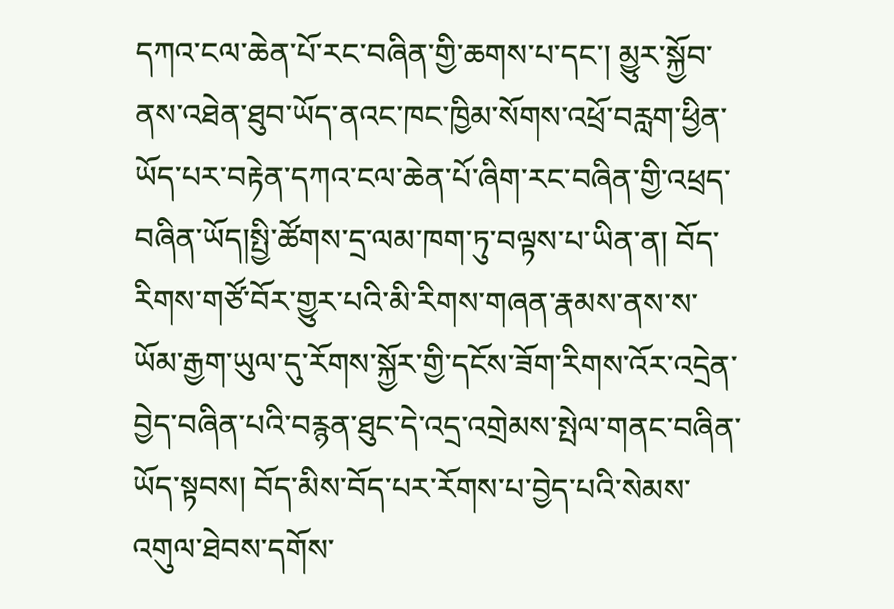དཀའ་ངལ་ཆེན་པོ་རང་བཞིན་གྱི་ཆགས་པ་དང་། མྱུར་སྐྱོབ་ནས་འཐེན་ཐུབ་ཡོད་ནའང་ཁང་ཁྱིམ་སོགས་འཕྲོ་བརླག་ཕྱིན་ཡོད་པར་བརྟེན་དཀའ་ངལ་ཆེན་པོ་ཞིག་རང་བཞིན་གྱི་འཕྲད་བཞིན་ཡོད།སྤྱི་ཚོགས་དྲ་ལམ་ཁག་ཏུ་བལྟས་པ་ཡིན་ན། བོད་རིགས་གཙོ་བོར་གྱུར་པའི་མི་རིགས་གཞན་རྣམས་ནས་ས་ཡོམ་རྒྱག་ཡུལ་དུ་རོགས་སྐྱོར་གྱི་དངོས་ཟོག་རིགས་འོར་འདྲེན་བྱེད་བཞིན་པའི་བརྙན་ཐུང་དེ་འདྲ་འགྲེམས་སྤེལ་གནང་བཞིན་ཡོད་སྟབས། བོད་མིས་བོད་པར་རོགས་པ་བྱེད་པའི་སེམས་འགུལ་ཐེབས་དགོས་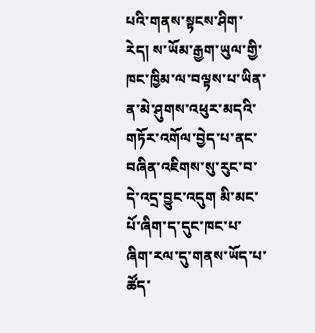པའི་གནས་སྟངས་ཤིག་རེད། ས་ཡོམ་རྒྱག་ཡུལ་གྱི་ཁང་ཁྱིམ་ལ་བལྟས་པ་ཡིན་ན་མེ་ཤུགས་འཕུར་མདའི་གཏོར་འགོལ་བྱེད་པ་ནང་བཞིན་འཇིགས་སུ་རུང་བ་དེ་འདྲ་བྱུང་འདུག མི་མང་པོ་ཞིག་ད་དུང་ཁང་པ་ཞིག་རལ་དུ་གནས་ཡོད་པ་ཚོད་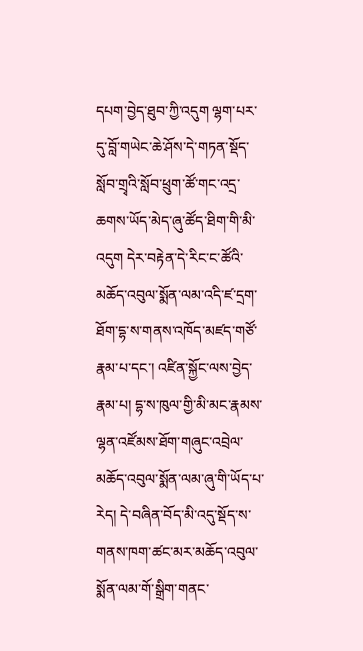དཔག་བྱེད་ཐུབ་ཀྱི་འདུག ལྷག་པར་དུ་བློ་གཡེང་ཆེ་ཤོས་དེ་གཏན་སྡོད་སློབ་གྲྭའི་སློབ་ཕྲུག་ཚོ་གང་འདྲ་ཆགས་ཡོད་མེད་ཞུ་ཚོད་ཐིག་གི་མི་འདུག དེར་བརྟེན་དེ་རིང་ང་ཚོའི་མཆོད་འབུལ་སྨོན་ལམ་འདི་ཛ་དྲག་ཐོག་དྷ་ས་གནས་འཁོད་མཛད་གཙོ་རྣམ་པ་དང་། འཛིན་སྐྱོང་ལས་བྱེད་རྣམ་པ། དྷ་ས་ཁུལ་གྱི་མི་མང་རྣམས་ལྷན་འཛོམས་ཐོག་གཞུང་འབྲེལ་མཆོད་འབུལ་སྨོན་ལམ་ཞུ་གི་ཡོད་པ་རེད། དེ་བཞིན་བོད་མི་འདུ་སྡོད་ས་གནས་ཁག་ཚང་མར་མཆོད་འབུལ་སྨོན་ལམ་གོ་སྒྲིག་གནང་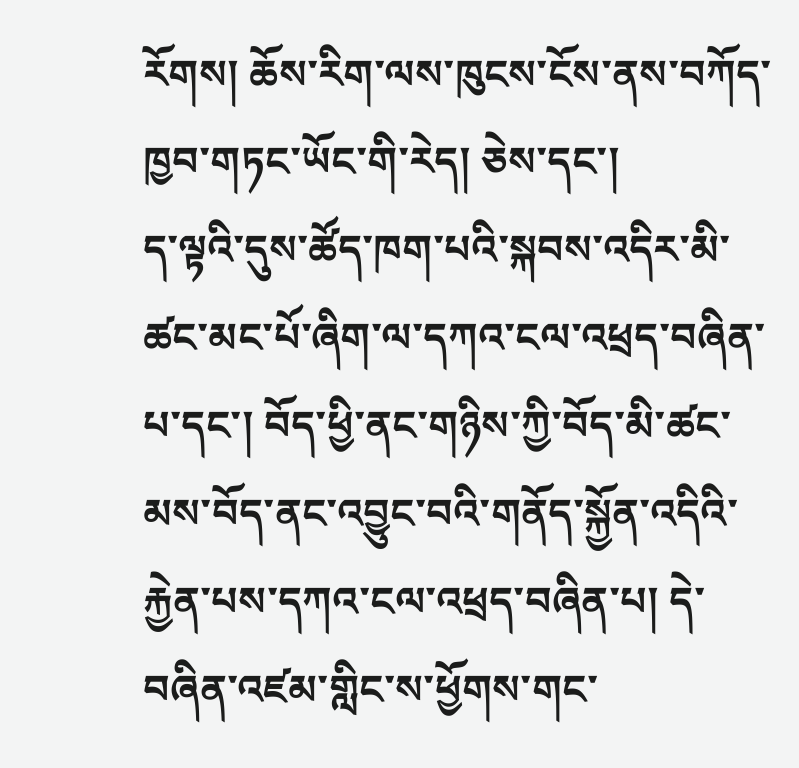རོགས། ཆོས་རིག་ལས་ཁུངས་ངོས་ནས་བཀོད་ཁྱབ་གཏང་ཡོང་གི་རེད། ཅེས་དང་།
ད་ལྟའི་དུས་ཚོད་ཁག་པའི་སྐབས་འདིར་མི་ཚང་མང་པོ་ཞིག་ལ་དཀའ་ངལ་འཕྲད་བཞིན་པ་དང་། བོད་ཕྱི་ནང་གཉིས་ཀྱི་བོད་མི་ཚང་མས་བོད་ནང་འབྱུང་བའི་གནོད་སྐྱོན་འདིའི་རྐྱེན་པས་དཀའ་ངལ་འཕྲད་བཞིན་པ། དེ་བཞིན་འཛམ་གླིང་ས་ཕྱོགས་གང་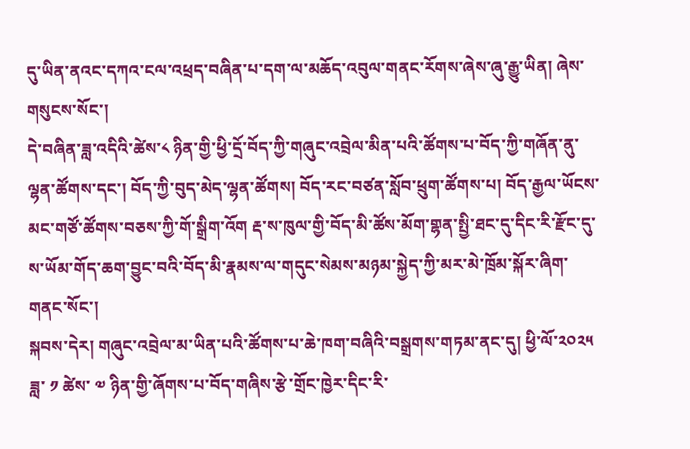དུ་ཡིན་ནའང་དཀའ་ངལ་འཕྲད་བཞིན་པ་དག་ལ་མཆོད་འབུལ་གནང་རོགས་ཞེས་ཞུ་རྒྱུ་ཡིན། ཞེས་གསུངས་སོང་།
དེ་བཞིན་ཟླ་འདིའི་ཚེས་༨ ཉིན་གྱི་ཕྱི་དྲོ་བོད་ཀྱི་གཞུང་འབྲེལ་མིན་པའི་ཚོགས་པ་བོད་ཀྱི་གཞོན་ནུ་ལྷན་ཚོགས་དང་། བོད་ཀྱི་བུད་མེད་ལྷན་ཚོགས། བོད་རང་བཙན་སློབ་ཕྲུག་ཚོགས་པ། བོད་རྒྱལ་ཡོངས་མང་གཙོ་ཚོགས་བཅས་ཀྱི་གོ་སྒྲིག་འོག རྡ་ས་ཁུལ་གྱི་བོད་མི་ཚོས་མོག་གྷན་སྤྱི་ཐང་དུ་དིང་རི་རྫོང་དུ་ས་ཡོམ་གོད་ཆག་བྱུང་བའི་བོད་མི་རྣམས་ལ་གདུང་སེམས་མཉམ་སྐྱེད་ཀྱི་མར་མེ་ཁྲོམ་སྐོར་ཞིག་གནང་སོང་།
སྐབས་དེར། གཞུང་འབྲེལ་མ་ཡིན་པའི་ཚོགས་པ་ཆེ་ཁག་བཞིའི་བསྒྲགས་གཏམ་ནང་དུ། ཕྱི་ལོ་༢༠༢༥ ཟླ་ ༡ ཚེས་ ༧ ཉིན་གྱི་ཞོགས་པ་བོད་གཞིས་རྩེ་གྲོང་ཁྱེར་དིང་རི་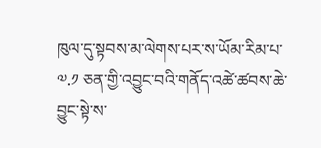ཁུལ་དུ་སྟབས་མ་ལེགས་པར་ས་ཡོམ་རིམ་པ་༧.༡ ཅན་གྱི་འབྱུང་བའི་གནོད་འཚེ་ཚབས་ཆེ་བྱུང་སྟེ་ས་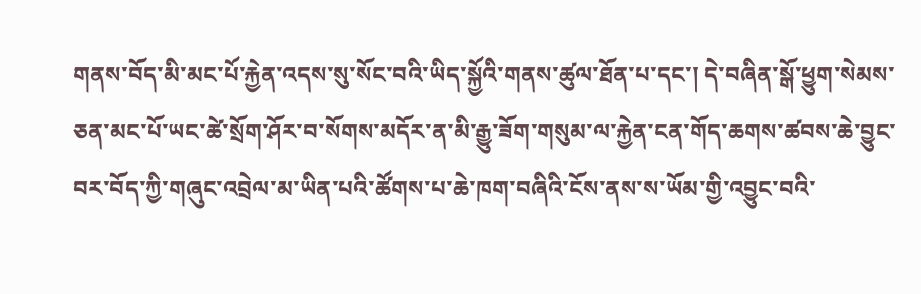གནས་བོད་མི་མང་པོ་རྐྱེན་འདས་སུ་སོང་བའི་ཡིད་སྐྱོའི་གནས་ཚུལ་ཐོན་པ་དང་། དེ་བཞིན་སྒོ་ཕྱུག་སེམས་ཅན་མང་པོ་ཡང་ཚེ་སྲོག་ཤོར་བ་སོགས་མདོར་ན་མི་རྒྱུ་ཟོག་གསུམ་ལ་རྐྱེན་ངན་གོད་ཆགས་ཚབས་ཆེ་བྱུང་བར་བོད་ཀྱི་གཞུང་འབྲེལ་མ་ཡིན་པའི་ཚོགས་པ་ཆེ་ཁག་བཞིའི་ངོས་ནས་ས་ཡོམ་གྱི་འབྱུང་བའི་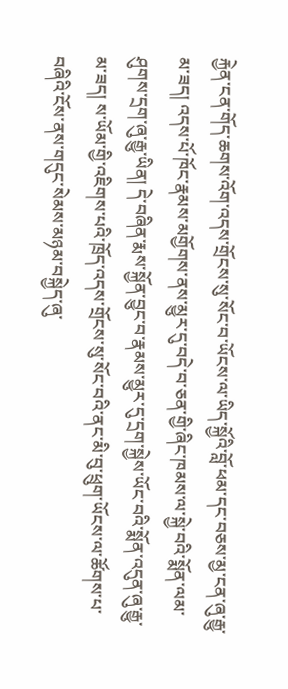རྐྱེན་ངན་གོད་ཆགས་འོག་འདས་གྲོངས་སུ་སོང་བ་ཡོངས་ལ་ཡིད་སྐྱོའི་བློ་ཕམ་དང་བཅས་མྱ་ངན་ཞུ་རྒྱུ་མ་ཟད། འདས་པོ་ཁོང་རྣམས་མགྱོགས་ནས་མྱུར་དུ་བདེ་བ་ཅན་གྱི་ཞིང་ཁམས་ལ་སྐྱེ་བའི་སྨོན་ལམ་ཤུགས་དྲག་ཞུ་རྒྱུ་ཡིན། དེ་བཞིན་རྨས་སྐྱོན་བྱུང་བ་རྣམས་མྱུར་དུ་དྲག་སྐྱེས་ཡོང་བའི་སྨོན་འདུན་ཞུ་རྒྱུ་མ་ཟད། ས་ཡོམ་གྱི་འཇིགས་པའི་ཁྲོད་འདས་གྲོངས་སུ་སོང་བའི་ནང་མི་བུ་ཕྲུག་ཡོངས་ལ་ཚོགས་པ་བཞིའི་ངོས་ནས་གདུང་སེམས་མཉམ་བསྐྱེད་ཞུ་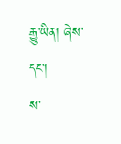རྒྱུ་ཡིན། ཞེས་དང་།
ས་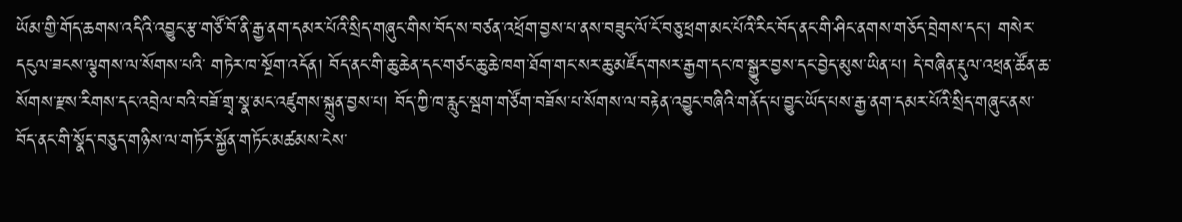ཡོམ་གྱི་གོད་ཆགས་འདིའི་འབྱུང་རྩ་གཙོ་བོ་ནི་རྒྱ་ནག་དམར་པོའི་སྲིད་གཞུང་གིས་བོད་ས་བཙན་འཕྲོག་བྱས་པ་ནས་བཟུང་ལོ་ངོ་བཅུ་ཕྲག་མང་པོའི་རིང་བོད་ནང་གི་ཤིང་ནགས་གཅོད་བྲེགས་དང་། གསེར་དངུལ་ཟངས་ལྕགས་ལ་སོགས་པའི་ གཏེར་ཁ་སྔོག་འདོན། བོད་ནང་གི་ཆུ་ཆེན་དང་གཙང་ཆུ་ཆེ་ཁག་ཐོག་གང་སར་ཆུ་མཛོད་གསར་རྒྱག་དང་ཁ་སྒྱུར་བྱས་དང་བྱེད་མུས་ཡིན་པ། དེ་བཞིན་རྡུལ་འཕྲན་ཚོན་ཆ་སོགས་རྫས་རིགས་དང་འབྲེལ་བའི་བཟོ་གྲྭ་སྣ་མང་འཛུགས་སྐྲུན་བྱས་པ། བོད་ཀྱི་ཁ་རླུང་སྦག་གཙོག་བཟོས་པ་སོགས་ལ་བརྟེན་འབྱུང་བཞིའི་གནོད་པ་བྱུང་ཡོད་པས་རྒྱ་ནག་དམར་པོའི་སྲིད་གཞུང་ནས་བོད་ནང་གི་སྣོད་བཅུད་གཉིས་ལ་གཏོར་སྐྱོན་གཏོང་མཚམས་ངེས་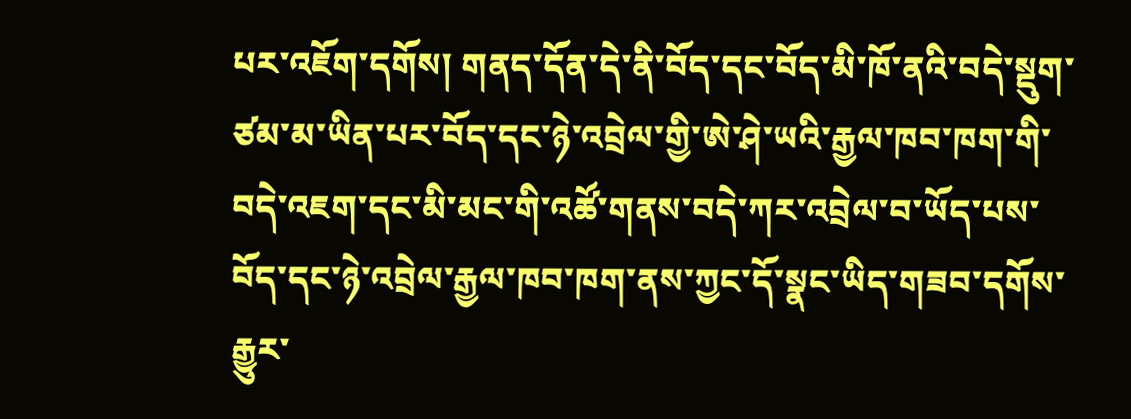པར་འཇོག་དགོས། གནད་དོན་དེ་ནི་བོད་དང་བོད་མི་ཁོ་ནའི་བདེ་སྡུག་ཙམ་མ་ཡིན་པར་བོད་དང་ཉེ་འབྲེལ་གྱི་ཨེ་ཤེ་ཡའི་རྒྱལ་ཁབ་ཁག་གི་བདེ་འཇག་དང་མི་མང་གི་འཚོ་གནས་བདེ་ཀར་འབྲེལ་བ་ཡོད་པས་བོད་དང་ཉེ་འབྲེལ་རྒྱལ་ཁབ་ཁག་ནས་ཀྱང་དོ་སྣང་ཡིད་གཟབ་དགོས་རྒྱུར་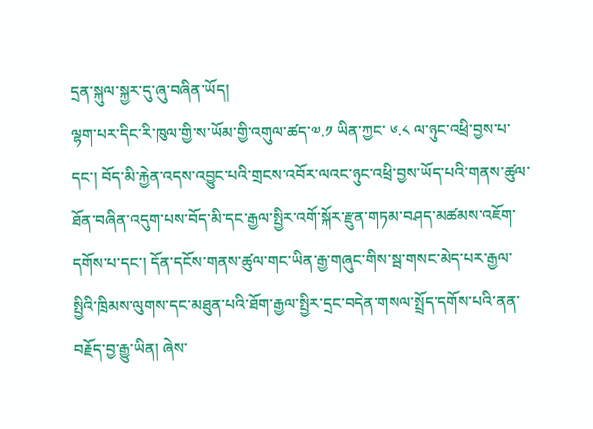དྲན་སྐུལ་སྐྱར་དུ་ཞུ་བཞིན་ཡོད།
ལྷག་པར་དིང་རི་ཁུལ་གྱི་ས་ཡོམ་གྱི་འགུལ་ཚད་༧.༡ ཡིན་ཀྱང་ ༦.༨ ལ་ཉུང་འཕྲི་བྱས་པ་དང་། བོད་མི་རྐྱེན་འདས་འབྱུང་པའི་གྲངས་འབོར་ལའང་ཉུང་འཕྲི་བྱས་ཡོད་པའི་གནས་ཚུལ་ཐོན་བཞིན་འདུག་པས་བོད་མི་དང་རྒྱལ་སྤྱིར་འགོ་སྐོར་རྫུན་གཏམ་བཤད་མཚམས་འཇོག་དགོས་པ་དང་། དོན་དངོས་གནས་ཚུལ་གང་ཡིན་རྒྱ་གཞུང་གིས་སྦ་གསང་མེད་པར་རྒྱལ་སྤྱིའི་ཁྲིམས་ལུགས་དང་མཐུན་པའི་ཐོག་རྒྱལ་སྤྱིར་དྲང་བདེན་གསལ་སྤྲོད་དགོས་པའི་ནན་བརྗོད་བྱ་རྒྱུ་ཡིན། ཞེས་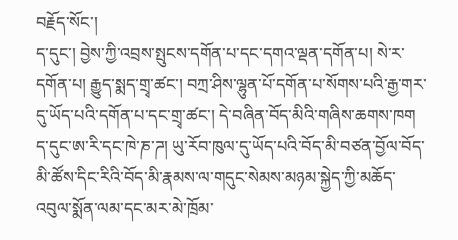བརྗོད་སོང་།
ད་དུང་། བྱེས་ཀྱི་འབྲས་སྤུངས་དགོན་པ་དང་དགའ་ལྡན་དགོན་པ། སེ་ར་དགོན་པ། རྒྱུད་སྨད་གྲྭ་ཚང་། བཀྲ་ཤིས་ལྷུན་པོ་དགོན་པ་སོགས་པའི་རྒྱ་གར་དུ་ཡོད་པའི་དགོན་པ་དང་གྲྭ་ཚང་། དེ་བཞིན་བོད་མིའི་གཞིས་ཆགས་ཁག ད་དུང་ཨ་རི་དང་ཁེ་ཎ་ཌ། ཡུ་རོབ་ཁུལ་དུ་ཡོད་པའི་བོད་མི་བཙན་བྱོལ་བོད་མི་ཚོས་དིང་རིའི་བོད་མི་རྣམས་ལ་གདུང་སེམས་མཉམ་སྐྱེད་ཀྱི་མཆོད་འབུལ་སྨོན་ལམ་དང་མར་མེ་ཁྲོམ་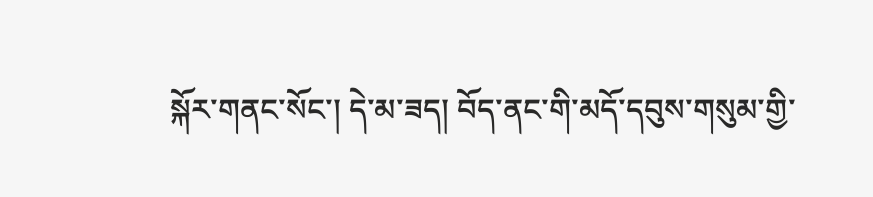སྐོར་གནང་སོང་། དེ་མ་ཟད། བོད་ནང་གི་མདོ་དབུས་གསུམ་གྱི་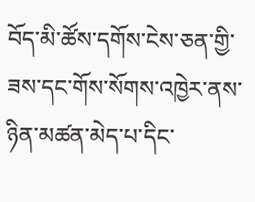བོད་མི་ཚོས་དགོས་ངེས་ཅན་གྱི་ཟས་དང་གོས་སོགས་འཁྱེར་ནས་ཉིན་མཚན་མེད་པ་དིང་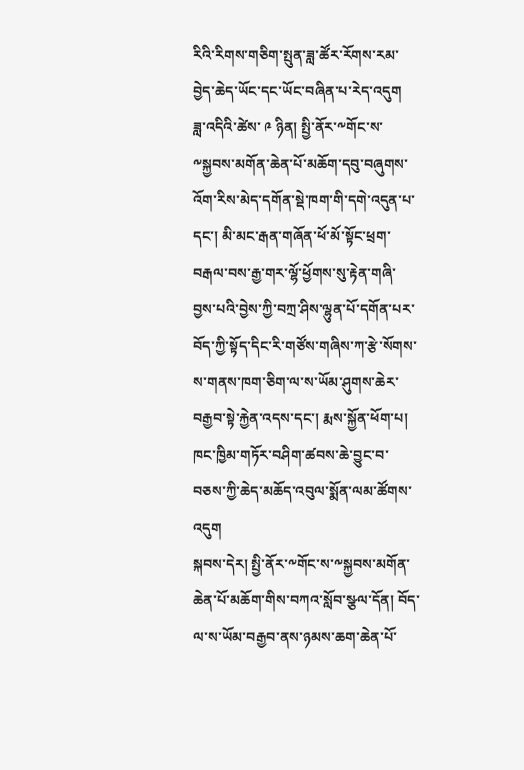རིའི་རིགས་གཅིག་སྤུན་ཟླ་ཚོར་རོགས་རམ་བྱེད་ཆེད་ཡོང་དང་ཡོང་བཞིན་པ་རེད་འདུག
ཟླ་འདིའི་ཚེས་ ༩ ཉིན། སྤྱི་ནོར་༸གོང་ས་༸སྐྱབས་མགོན་ཆེན་པོ་མཆོག་དབུ་བཞུགས་འོག་རིས་མེད་དགོན་སྡེ་ཁག་གི་དགེ་འདུན་པ་དང་། མི་མང་རྒན་གཞོན་ཕོ་མོ་སྟོང་ཕྲག་བརྒལ་བས་རྒྱ་གར་ལྷོ་ཕྱོགས་སུ་རྟེན་གཞི་བྱས་པའི་བྱེས་ཀྱི་བཀྲ་ཤིས་ལྷུན་པོ་དགོན་པར་བོད་ཀྱི་སྟོད་དིང་རི་གཙོས་གཞིས་ཀ་རྩེ་སོགས་ས་གནས་ཁག་ཅིག་ལ་ས་ཡོམ་ཤུགས་ཆེར་བརྒྱབ་སྟེ་རྐྱེན་འདས་དང་། རྨས་སྐྱོན་ཕོག་པ། ཁང་ཁྱིམ་གཏོར་བཤིག་ཚབས་ཆེ་བྱུང་བ་བཅས་ཀྱི་ཆེད་མཆོད་འབུལ་སྨོན་ལམ་ཚོགས་འདུག
སྐབས་དེར། སྤྱི་ནོར་༸གོང་ས་༸སྐྱབས་མགོན་ཆེན་པོ་མཆོག་གིས་བཀའ་སློབ་སྩལ་དོན། བོད་ལ་ས་ཡོམ་བརྒྱབ་ནས་ཉམས་ཆག་ཆེན་པོ་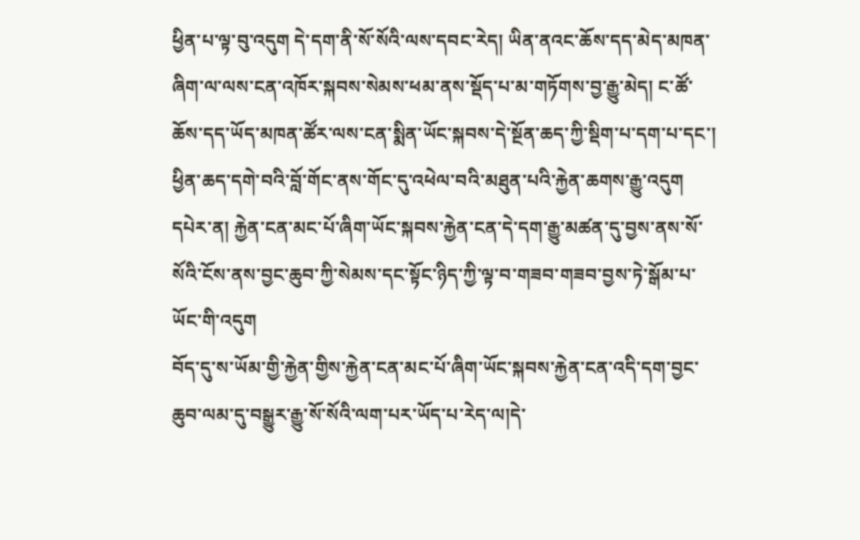ཕྱིན་པ་ལྟ་བུ་འདུག དེ་དག་ནི་སོ་སོའི་ལས་དབང་རེད། ཡིན་ནའང་ཆོས་དད་མེད་མཁན་ཞིག་ལ་ལས་ངན་འཁོར་སྐབས་སེམས་ཕམ་ནས་སྡོད་པ་མ་གཏོགས་བྱ་རྒྱུ་མེད། ང་ཚོ་ཆོས་དད་ཡོད་མཁན་ཚོར་ལས་ངན་སྨིན་ཡོང་སྐབས་དེ་སྔོན་ཆད་ཀྱི་སྡིག་པ་དག་པ་དང་། ཕྱིན་ཆད་དགེ་བའི་བློ་གོང་ནས་གོང་དུ་འཕེལ་བའི་མཐུན་པའི་རྐྱེན་ཆགས་རྒྱུ་འདུག དཔེར་ན། རྐྱེན་ངན་མང་པོ་ཞིག་ཡོང་སྐབས་རྐྱེན་ངན་དེ་དག་རྒྱུ་མཚན་དུ་བྱས་ནས་སོ་སོའི་ངོས་ནས་བྱང་ཆུབ་ཀྱི་སེམས་དང་སྟོང་ཉིད་ཀྱི་ལྟ་བ་གཟབ་གཟབ་བྱས་ཏེ་སྒོམ་པ་ཡོང་གི་འདུག
བོད་དུ་ས་ཡོམ་གྱི་རྐྱེན་གྱིས་རྐྱེན་ངན་མང་པོ་ཞིག་ཡོང་སྐབས་རྐྱེན་ངན་འདི་དག་བྱང་ཆུབ་ལམ་དུ་བསྒྱུར་རྒྱུ་སོ་སོའི་ལག་པར་ཡོད་པ་རེད་ལ།དེ་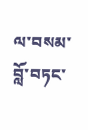ལ་བསམ་བློ་བཏང་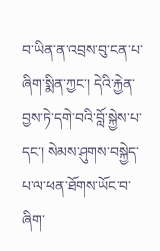བ་ཡིན་ན་འབྲས་བུ་ངན་པ་ཞིག་སྨིན་ཀྱང་། དེའི་རྐྱེན་བྱས་ཏེ་དགེ་བའི་བློ་སྐྱེས་པ་དང་། སེམས་ཤུགས་བསྐྱེད་པ་ལ་ཕན་ཐོགས་ཡོང་བ་ཞིག་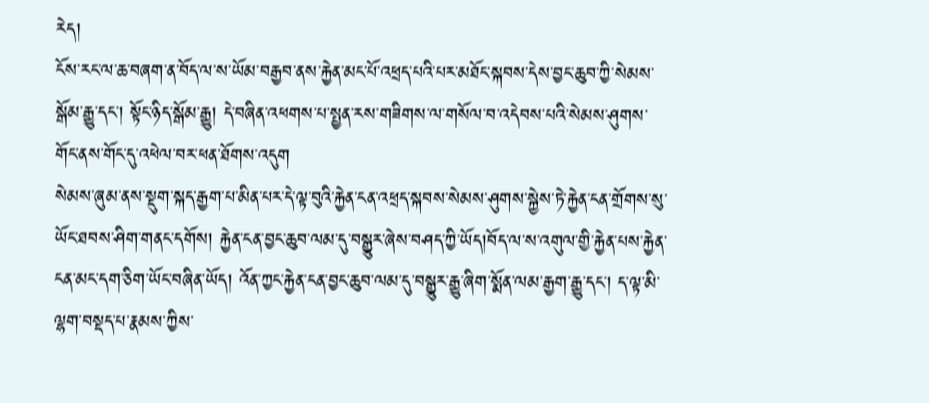རེད།
ངོས་རང་ལ་ཆ་བཞག་ན་བོད་ལ་ས་ཡོམ་བརྒྱབ་ནས་རྐྱེན་མང་པོ་འཕྲད་པའི་པར་མཐོང་སྐབས་དེས་བྱང་ཆུབ་ཀྱི་སེམས་སྒོམ་རྒྱུ་དང་། སྟོང་ཉིད་སྒོམ་རྒྱུ། དེ་བཞིན་འཕགས་པ་སྤྱན་རས་གཟིགས་ལ་གསོལ་བ་འདེབས་པའི་སེམས་ཤུགས་གོང་ནས་གོང་དུ་འཕེལ་བར་ཕན་ཐོགས་འདུག
སེམས་ཞུམ་ནས་སྡུག་སྐད་རྒྱག་པ་མིན་པར་དེ་ལྟ་བུའི་རྐྱེན་ངན་འཕྲད་སྐབས་སེམས་ཤུགས་སྐྱེས་ཏེ་རྐྱེན་ངན་གྲོགས་སུ་ཡོང་ཐབས་ཤིག་གནང་དགོས། རྐྱེན་ངན་བྱང་ཆུབ་ལམ་དུ་བསྒྱུར་ཞེས་བཤད་ཀྱི་ཡོད།བོད་ལ་ས་འགུལ་གྱི་རྐྱེན་པས་རྐྱེན་ངན་མང་དག་ཅིག་ཡོང་བཞིན་ཡོད། འོན་ཀྱང་རྐྱེན་ངན་བྱང་ཆུབ་ལམ་དུ་བསྒྱུར་རྒྱུ་ཞིག་སྨོན་ལམ་རྒྱག་རྒྱུ་དང་། ད་ལྟ་མི་ལྷག་བསྡད་པ་རྣམས་ཀྱིས་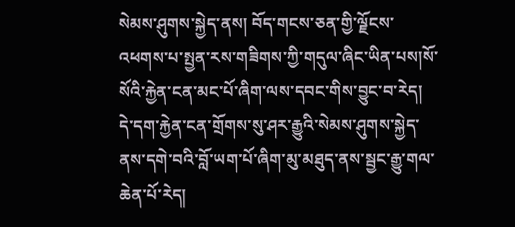སེམས་ཤུགས་སྐྱེད་ནས། བོད་གངས་ཅན་གྱི་ལྗོངས་འཕགས་པ་སྤྱན་རས་གཟིགས་ཀྱི་གདུལ་ཞིང་ཡིན་པས།སོ་སོའི་རྐྱེན་ངན་མང་པོ་ཞིག་ལས་དབང་གིས་བྱུང་བ་རེད། དེ་དག་རྐྱེན་ངན་གྲོགས་སུ་ཤར་རྒྱུའི་སེམས་ཤུགས་སྐྱེད་ནས་དགེ་བའི་བློ་ཡག་པོ་ཞིག་མུ་མཐུད་ནས་སྦྱང་རྒྱུ་གལ་ཆེན་པོ་རེད།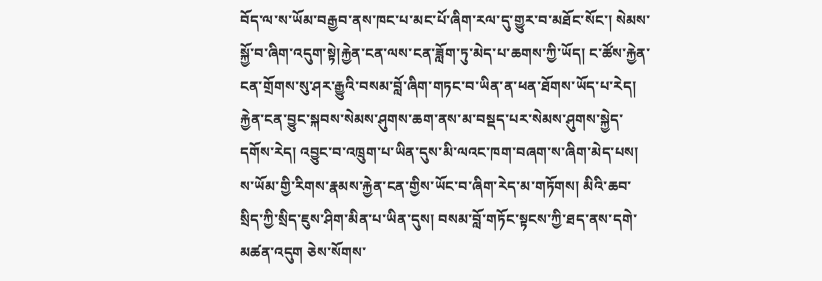བོད་ལ་ས་ཡོམ་བརྒྱབ་ནས་ཁང་པ་མང་པོ་ཞིག་རལ་དུ་གྱུར་བ་མཐོང་སོང་། སེམས་སྐྱོ་བ་ཞིག་འདུག་སྟེ།རྐྱེན་ངན་ལས་ངན་ཟློག་ཏུ་མེད་པ་ཆགས་ཀྱི་ཡོད། ང་ཚོས་རྐྱེན་ངན་གྲོགས་སུ་ཤར་རྒྱུའི་བསམ་བློ་ཞིག་གཏང་བ་ཡིན་ན་ཕན་ཐོགས་ཡོད་པ་རེད།
རྐྱེན་ངན་བྱུང་སྐབས་སེམས་ཤུགས་ཆག་ནས་མ་བསྡད་པར་སེམས་ཤུགས་སྐྱེད་དགོས་རེད། འབྱུང་བ་འཁྲུག་པ་ཡིན་དུས་མི་ལའང་ཁག་བཞག་ས་ཞིག་མེད་པས། ས་ཡོམ་གྱི་རིགས་རྣམས་རྐྱེན་ངན་གྱིས་ཡོང་བ་ཞིག་རེད་མ་གཏོགས། མིའི་ཆབ་སྲིད་ཀྱི་སྲིད་ཇུས་ཤིག་མིན་པ་ཡིན་དུས། བསམ་བློ་གཏོང་སྟངས་ཀྱི་ཐད་ནས་དགེ་མཚན་འདུག ཅེས་སོགས་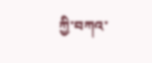ཀྱི་བཀའ་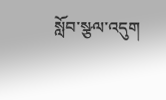སློབ་སྩལ་འདུག